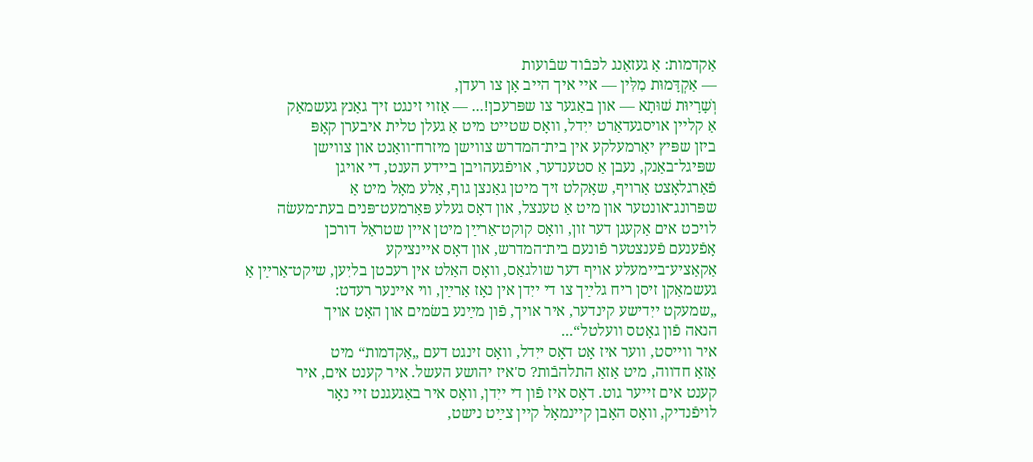אַקדמות: אַ געזאַנג לכּבֿוד שבֿועות
― אַקְדָּמוּת מִלִּין ― אײ איך הײב אָן צו רעדן,
וְשָׁרָיוּת שׁוּתָא ― און באַגער צו שפּרעכן!... ― אַזױ זינגט זיך גאַנץ געשמאַק
אַ קלײן אױסגעדאַרט ייִדל, װאָס שטײט מיט אַ געלן טלית איבערן קאָפּ
ביזן שפּיץ יאַרמעלקע אין בית־המדרש צװישן מיזרח־װאַנט און צװישן
שפּיגל־באַנק, נעבן אַ סטענדער, אױפֿגעהױבן בײדע הענט, די אױגן
פֿאַרגלאָצט אַרױף, שאָקלט זיך מיטן גאַנצן גוף, אַלע מאָל מיט אַ
שפּרונג־אונטער און מיט אַ טענצל, און דאָס געלע פּאַרמעט־פּנים בעת־מעשׂה
לױכט אים אַקעגן דער זון, װאָס קוקט־אַרײַן מיטן אײן שטראַל דורכן
אָפֿענעם פֿענצטער פֿונעם בית־המדרש, און דאָס אײנציקע
אַקאַציע־בײמעלע אױף דער שולגאַס, װאָס האַלט אין רעכטן בליִען, שיקט־אַרײַן אַ
געשמאַקן זיסן ריח גלײַך צו די ייִדן אין נאָז אַרײַן, װי אײנער רעדט:
„שמעקט ייִדישע קינדער, איר אױך, פֿון מײַנע בשׂמים און האָט אױך
הנאה פֿון גאָטס װעלטל“...
איר װײסט, װער איז אָט דאָס ייִדל, װאָס זינגט דעם „אַקדמות“ מיט
אַזאַ חדװה, מיט אַזאַ התלהבֿות? ס'איז יהושע העשל. איר קענט אים, איר
קענט אים זײער גוט. דאָס איז פֿון די ייִדן, װאָס איר באַגעגנט זײ נאָר
לױפֿנדיק, װאָס האָבן קײנמאָל קײן צײַט נישט,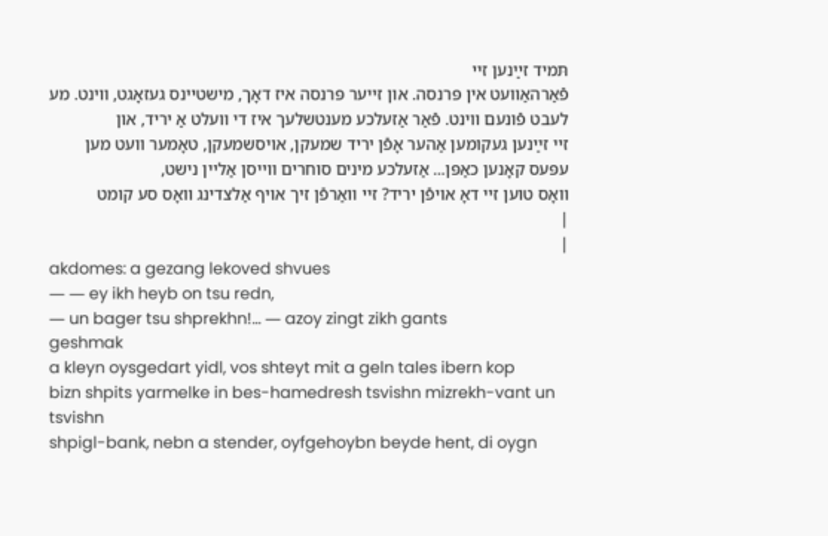תּמיד זײַנען זײ
פֿאַרהאַװעט אין פּרנסה. און זײער פּרנסה איז דאָך, מישטײנס געזאָגט, װינט. מע
לעבט פֿונעם װינט. פֿאַר אַזעלכע מענטשלעך איז די װעלט אַ יריד, און
זײ זײַנען געקומען אַהער אָפֿן יריד שמעקן, אױסשמעקן, טאָמער װעט מען
עפּעס קאָנען כאַפּן... אַזעלכע מינים סוחרים װײסן אַלײן נישט,
װאָס טוען זײ דאָ אױפֿן יריד? זײ װאַרפֿן זיך אױף אַלצדינג װאָס סע קומט
|
|
akdomes: a gezang lekoved shvues
― ― ey ikh heyb on tsu redn,
― un bager tsu shprekhn!... ― azoy zingt zikh gants
geshmak
a kleyn oysgedart yidl, vos shteyt mit a geln tales ibern kop
bizn shpits yarmelke in bes-hamedresh tsvishn mizrekh-vant un tsvishn
shpigl-bank, nebn a stender, oyfgehoybn beyde hent, di oygn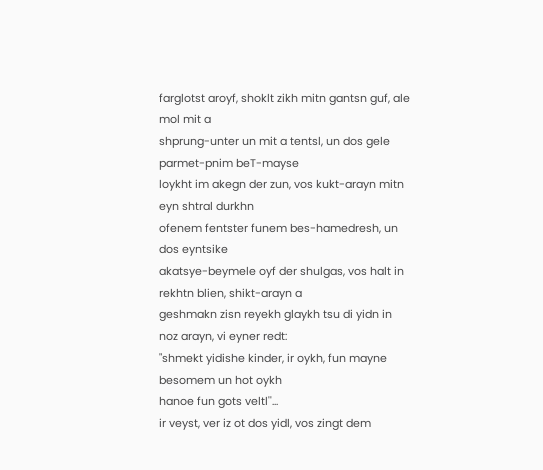farglotst aroyf, shoklt zikh mitn gantsn guf, ale mol mit a
shprung-unter un mit a tentsl, un dos gele parmet-pnim beT-mayse
loykht im akegn der zun, vos kukt-arayn mitn eyn shtral durkhn
ofenem fentster funem bes-hamedresh, un dos eyntsike
akatsye-beymele oyf der shulgas, vos halt in rekhtn blien, shikt-arayn a
geshmakn zisn reyekh glaykh tsu di yidn in noz arayn, vi eyner redt:
"shmekt yidishe kinder, ir oykh, fun mayne besomem un hot oykh
hanoe fun gots veltl''...
ir veyst, ver iz ot dos yidl, vos zingt dem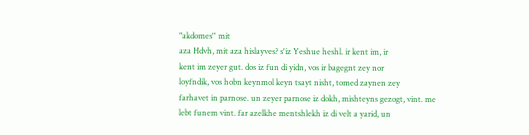"akdomes'' mit
aza Hdvh, mit aza hislayves? s'iz Yeshue heshl. ir kent im, ir
kent im zeyer gut. dos iz fun di yidn, vos ir bagegnt zey nor
loyfndik, vos hobn keynmol keyn tsayt nisht, tomed zaynen zey
farhavet in parnose. un zeyer parnose iz dokh, mishteyns gezogt, vint. me
lebt funem vint. far azelkhe mentshlekh iz di velt a yarid, un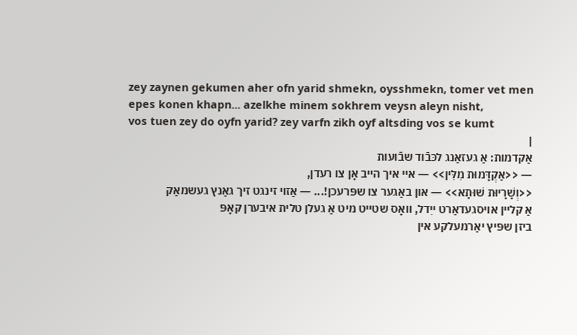zey zaynen gekumen aher ofn yarid shmekn, oysshmekn, tomer vet men
epes konen khapn... azelkhe minem sokhrem veysn aleyn nisht,
vos tuen zey do oyfn yarid? zey varfn zikh oyf altsding vos se kumt
|
אַקדמות: אַ געזאַנג לכּבֿוד שבֿועות
― <<אַקְדָּמוּת מִלִּין>> ― אײ איך הײב אָן צו רעדן,
<<וְשָׁרָיוּת שׁוּתָא>> ― און באַגער צו שפּרעכן!... ― אַזױ זינגט זיך גאַנץ געשמאַק
אַ קלײן אױסגעדאַרט ייִדל, װאָס שטײט מיט אַ געלן טלית איבערן קאָפּ
ביזן שפּיץ יאַרמעלקע אין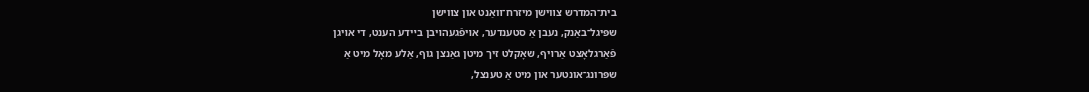בית־המדרש צװישן מיזרח־װאַנט און צװישן
שפּיגל־באַנק, נעבן אַ סטענדער, אױפֿגעהױבן בײדע הענט, די אױגן
פֿאַרגלאָצט אַרױף, שאָקלט זיך מיטן גאַנצן גוף, אַלע מאָל מיט אַ
שפּרונג־אונטער און מיט אַ טענצל,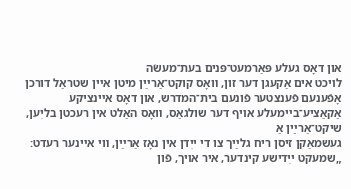און דאָס געלע פּאַרמעט־פּנים בעת־מעשׂה
לױכט אים אַקעגן דער זון, װאָס קוקט־אַרײַן מיטן אײן שטראַל דורכן
אָפֿענעם פֿענצטער פֿונעם בית־המדרש, און דאָס אײנציקע
אַקאַציע־בײמעלע אױף דער שולגאַס, װאָס האַלט אין רעכטן בליִען, שיקט־אַרײַן אַ
געשמאַקן זיסן ריח גלײַך צו די ייִדן אין נאָז אַרײַן, װי אײנער רעדט:
„שמעקט ייִדישע קינדער, איר אױך, פֿון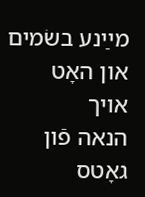מײַנע בשׂמים און האָט אױך
הנאה פֿון גאָטס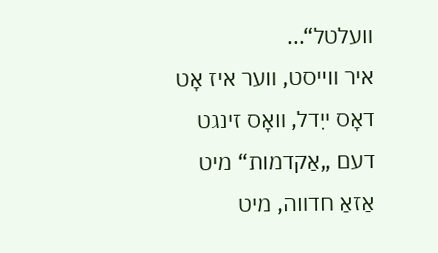װעלטל“...
איר װײסט, װער איז אָט דאָס ייִדל, װאָס זינגט דעם „אַקדמות“ מיט
אַזאַ חדװה, מיט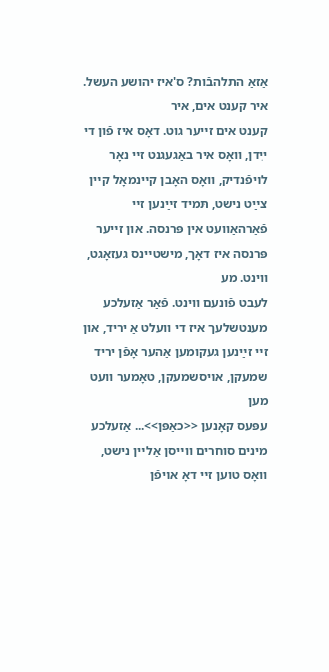אַזאַ התלהבֿות? ס'איז יהושע העשל. איר קענט אים, איר
קענט אים זײער גוט. דאָס איז פֿון די ייִדן, װאָס איר באַגעגנט זײ נאָר
לױפֿנדיק, װאָס האָבן קײנמאָל קײן צײַט נישט, תּמיד זײַנען זײ
פֿאַרהאַװעט אין פּרנסה. און זײער פּרנסה איז דאָך, מישטײנס געזאָגט, װינט. מע
לעבט פֿונעם װינט. פֿאַר אַזעלכע מענטשלעך איז די װעלט אַ יריד, און
זײ זײַנען געקומען אַהער אָפֿן יריד שמעקן, אױסשמעקן, טאָמער װעט מען
עפּעס קאָנען <<כאַפּן>>... אַזעלכע מינים סוחרים װײסן אַלײן נישט,
װאָס טוען זײ דאָ אױפֿן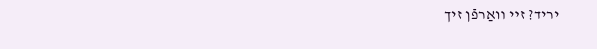יריד? זײ װאַרפֿן זיך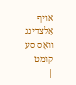אױף אַלצדינג װאָס סע קומט
|